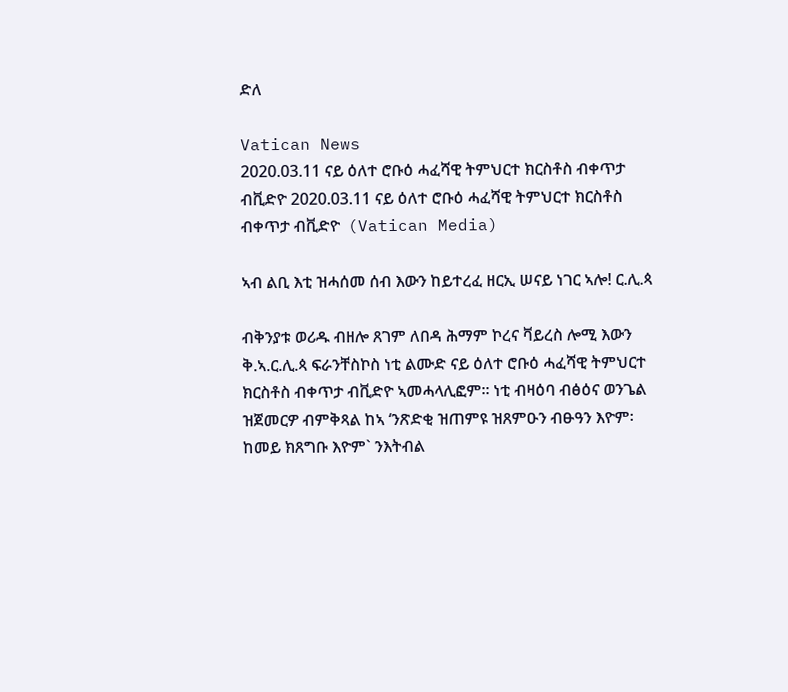ድለ

Vatican News
2020.03.11 ናይ ዕለተ ሮቡዕ ሓፈሻዊ ትምህርተ ክርስቶስ ብቀጥታ ብቪድዮ 2020.03.11 ናይ ዕለተ ሮቡዕ ሓፈሻዊ ትምህርተ ክርስቶስ ብቀጥታ ብቪድዮ  (Vatican Media)

ኣብ ልቢ እቲ ዝሓሰመ ሰብ እውን ከይተረፈ ዘርኢ ሠናይ ነገር ኣሎ! ር.ሊ.ጳ

ብቅንያቱ ወሪዱ ብዘሎ ጸገም ለበዳ ሕማም ኮረና ቫይረስ ሎሚ እውን ቅ.ኣ.ር.ሊ.ጳ ፍራንቸስኮስ ነቲ ልሙድ ናይ ዕለተ ሮቡዕ ሓፈሻዊ ትምህርተ ክርስቶስ ብቀጥታ ብቪድዮ ኣመሓላሊፎም። ነቲ ብዛዕባ ብፅዕና ወንጌል ዝጀመርዎ ብምቅጻል ከኣ ‘ንጽድቂ ዝጠምዩ ዝጸምዑን ብፁዓን እዮም፡ ከመይ ክጸግቡ እዮም` ንእትብል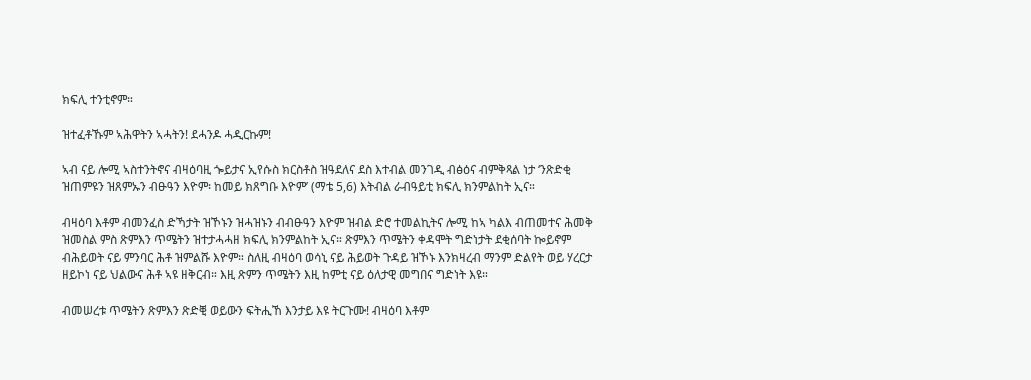ክፍሊ ተንቲኖም።

ዝተፈቶኹም ኣሕዋትን ኣሓትን! ደሓንዶ ሓዲርኩም!

ኣብ ናይ ሎሚ ኣስተንትኖና ብዛዕባዚ ጐይታና ኢየሱስ ክርስቶስ ዝዓደለና ደስ እተብል መንገዲ ብፅዕና ብምቅጻል ነታ ‘ንጽድቂ ዝጠምዩን ዝጸምኡን ብፁዓን እዮም፡ ከመይ ክጸግቡ እዮም’ (ማቴ 5,6) እትብል ራብዓይቲ ክፍሊ ክንምልከት ኢና።

ብዛዕባ እቶም ብመንፈስ ድኻታት ዝኾኑን ዝሓዝኑን ብብፁዓን እዮም ዝብል ድሮ ተመልኪትና ሎሚ ከኣ ካልእ ብጠመተና ሕመቅ ዝመስል ምስ ጽምእን ጥሜትን ዝተታሓሓዘ ክፍሊ ክንምልከት ኢና። ጽምእን ጥሜትን ቀዳሞት ግድነታት ደቂሰባት ኰይኖም ብሕይወት ናይ ምንባር ሕቶ ዝምልሹ እዮም። ስለዚ ብዛዕባ ወሳኒ ናይ ሕይወት ጉዳይ ዝኾኑ እንክዛረብ ማንም ድልየት ወይ ሃረርታ ዘይኮነ ናይ ህልውና ሕቶ ኣዩ ዘቅርብ። እዚ ጽምን ጥሜትን እዚ ከምቲ ናይ ዕለታዊ መግበና ግድነት እዩ።

ብመሠረቱ ጥሜትን ጽምእን ጽድቒ ወይውን ፍትሒኸ እንታይ እዩ ትርጉሙ! ብዛዕባ እቶም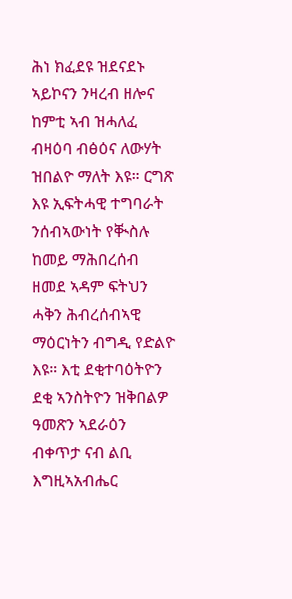ሕነ ክፈደዩ ዝደናደኑ ኣይኮናን ንዛረብ ዘሎና ከምቲ ኣብ ዝሓለፈ ብዛዕባ ብፅዕና ለውሃት ዝበልዮ ማለት እዩ። ርግጽ እዩ ኢፍትሓዊ ተግባራት ንሰብኣውነት የቚስሉ ከመይ ማሕበረሰብ ዘመደ ኣዳም ፍትህን ሓቅን ሕብረሰብኣዊ ማዕርነትን ብግዲ የድልዮ እዩ። እቲ ደቂተባዕትዮን ደቂ ኣንስትዮን ዝቅበልዎ ዓመጽን ኣደራዕን ብቀጥታ ናብ ልቢ እግዚኣአብሔር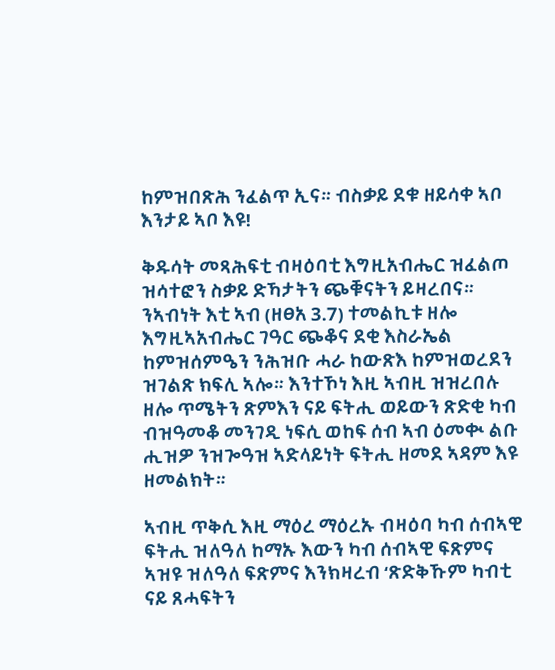ከምዝበጽሕ ንፈልጥ ኢና። ብስቃይ ደቁ ዘይሳቀ ኣቦ እንታይ ኣቦ እዩ!

ቅዱሳት መጻሕፍቲ ብዛዕባቲ እግዚአብሔር ዝፈልጦ ዝሳተፎን ስቃይ ድኻታትን ጭቑናትን ይዛረበና። ንኣብነት እቲ ኣብ (ዘፀአ 3.7) ተመልኪቱ ዘሎ እግዚኣአብሔር ገዓር ጭቆና ደቂ እስራኤል ከምዝሰምዔን ንሕዝቡ ሓራ ከውጽእ ከምዝወረደን ዝገልጽ ክፍሊ ኣሎ። እንተኾነ እዚ ኣብዚ ዝዝረበሉ ዘሎ ጥሜትን ጽምእን ናይ ፍትሒ ወይውን ጽድቂ ካብ ብዝዓመቆ መንገዲ ነፍሲ ወከፍ ሰብ ኣብ ዕመቊ ልቡ ሒዝዎ ንዝጐዓዝ ኣድላይነት ፍትሒ ዘመደ ኣዳም እዩ ዘመልክት።

ኣብዚ ጥቅሲ እዚ ማዕረ ማዕረኡ ብዛዕባ ካብ ሰብኣዊ ፍትሒ ዝለዓለ ከማኡ እውን ካብ ሰብኣዊ ፍጽምና ኣዝዩ ዝለዓለ ፍጽምና እንክዛረብ ‘ጽድቅኹም ካብቲ ናይ ጸሓፍትን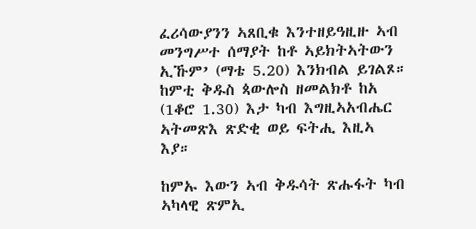ፈሪሳውያንን ኣጸቢቁ እንተዘይዓዚዙ ኣብ መንግሥተ ሰማያት ከቶ ኣይክትኣትውን ኢኹም’ (ማቴ 5.20) እንክብል ይገልጾ። ከምቲ ቅዱስ ጳውሎስ ዘመልክቶ ከአ (1ቆሮ 1.30) እታ ካብ እግዚኣአብሔር ኣትመጽእ ጽድቂ ወይ ፍትሒ እዚኣ እያ።

ከምኡ እውን ኣብ ቅዱሳት ጽሑፋት ካብ ኣካላዊ ጽምኢ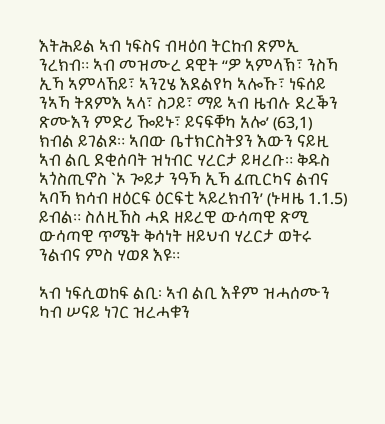እትሕይል ኣብ ነፍስና ብዛዕባ ትርከብ ጽምኢ ንረክብ። ኣብ መዝሙረ ዳዊት ‘‘ዎ ኣምላኽ፣ ንስኻ ኢኻ ኣምላኸይ፣ ኣንጊሄ እደልየካ ኣሎኹ፣ ነፍሰይ ንኣኻ ትጸምእ ኣላ፣ ስጋይ፣ ማይ ኣብ ዜብሉ ደረቕን ጽሙእን ምድሪ ዀይኑ፣ ይናፍቐካ አሎ’ (63,1) ክብል ይገልጾ። ኣበው ቤተክርስትያን እውን ናይዚ ኣብ ልቢ ደቂሰባት ዝነብር ሃረርታ ይዛረቡ። ቅዱስ ኣጎስጢኖስ `ኦ ጐይታ ንዓኻ ኢኻ ፈጢርካና ልብና ኣባኻ ክሳብ ዘዕርፍ ዕርፍቲ ኣይረክብን’ (ኑዛዜ 1.1.5) ይብል። ስለዚኸስ ሓደ ዘይረዊ ውሳጣዊ ጽሚ ውሳጣዊ ጥሜት ቅሳነት ዘይህብ ሃረርታ ወትሩ ንልብና ምስ ሃወጾ እዩ።

ኣብ ነፍሲወከፍ ልቢ፡ ኣብ ልቢ እቶም ዝሓሰሙን ካብ ሠናይ ነገር ዝረሓቁን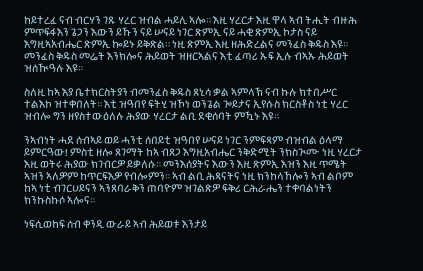ከይተረፈ ናብ ብርሃን ገጹ ሃረር ዝብል ሓይሊ ኣሎ። እዚ ሃረርታ እዚ ዋላ ኣብ ትሒት ብዙሕ ምጥፍፋእን ጌጋን እውን ይኹን ናይ ሠናይ ነገር ጽምኢ ናይ ሓቂ ጽምኢ ኮታስ ናይ እግዚኣአብሔር ጽምኢ ኰይኑ ይቅጽል። ነዚ ጽምኢ እዚ ዘሕድረልና መንፈስ ቅዱስ እዩ። መንፈስ ቅዱስ መሬት እንክሎና ሕይወት ዝዘርኣልና እቲ ፈጣሪ ኡፍ ኢሉ ብኣኡ ሕይወት ዝሰዂዓሉ እዩ።

ስለዚ ከኣ እያ ቤተክርስትያን ብመንፈስ ቅዱስ ጸኒሳ ቃል ኣምላኽ ናብ ኩሉ ክተበሥር ተልእኮ ዝተቀበለት። እቲ ዝዓበየ ፍትሂ ዝኾነ ወንጌል ጐይታና ኢየሱስ ክርስቶስ ነቲ ሃረር ዝብሎ ግን ዘየስተውዕለሉ ሕያው ሃረርታ ልቢ ደቂሰባት ምዃኑ እዩ።

ንኣብነት ሓደ ሰብኣይ ወይ ሓንቲ ሰበይቲ ዝዓበየ ሠናይ ነገር ንምፍጻም ብዝብል ዕላማ ይምርዓው! ምስቲ ዘሎ ጸገማት ከኣ ብጸጋ እግዚአብሔር ንቅድሚት ንክስጒሙ ነዚ ሃረርታ እዚ ወትሩ ሕያው ክገብርዎ ይቃለሱ። መንእሰያትና እውን እዚ ጽምኢ እዝን እዚ ጥሜት ኣዝን ኣለዎም ከጥርፍእዎ የብሎምን። ኣብ ልቢ ሕጻናትና ነዚ ክንከላኸሎን ኣብ ልቦም ከኣ ነቲ ብገርሀይናን ኣንጸባራቅን ጠባዮም ዝገልጽዎ ፍቅሪ ርሕራሔን ተቀባልነትን ክንኩስኩሶ ኣሎና።

ነፍሲወከፍ ሰብ ቀንዲ ውራይ ኣብ ሕይወቱ እንታይ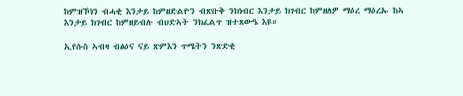ከምዝኾነን ብሓቂ እንታይ ከምዘድልዮን ብጽቡቅ ንክነብር እንታይ ክገብር ከምዘለዎ ማዕረ ማዕረኡ ከኣ እንታይ ክገብር ከምዘይብሉ ብህድኣት ንክፈልጥ ዝተጸውዔ እዩ።

ኢየሱስ ኣብዛ ብፅዕና ናይ ጽምእን ጥሜትን ንጽድቂ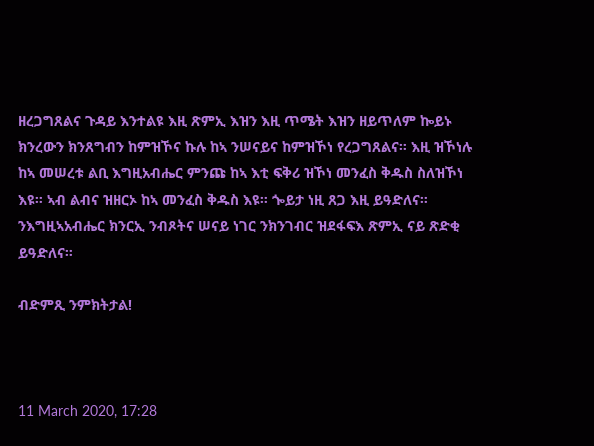ዘረጋግጸልና ጉዳይ እንተልዩ እዚ ጽምኢ እዝን እዚ ጥሜት እዝን ዘይጥለም ኰይኑ ክንረውን ክንጸግብን ከምዝኾና ኩሉ ከኣ ንሠናይና ከምዝኾነ የረጋግጸልና። እዚ ዝኾነሉ ከኣ መሠረቱ ልቢ እግዚአብሔር ምንጩ ከኣ እቲ ፍቅሪ ዝኾነ መንፈስ ቅዱስ ስለዝኾነ እዩ። ኣብ ልብና ዝዘርኦ ከኣ መንፈስ ቅዱስ እዩ። ጐይታ ነዚ ጸጋ እዚ ይዓድለና። ንእግዚኣአብሔር ክንርኢ ንብጾትና ሠናይ ነገር ንክንገብር ዝደፋፍእ ጽምኢ ናይ ጽድቂ ይዓድለና።

ብድምጺ ንምክትታል!



11 March 2020, 17:28